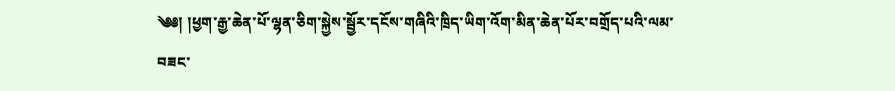༄༅། །ཕྱག་རྒྱ་ཆེན་པོ་ལྷན་ཅིག་སྐྱེས་སྦྱོར་དངོས་གཞིའི་ཁྲིད་ཡིག་འོག་མིན་ཆེན་པོར་བགྲོད་པའི་ལམ་བཟང་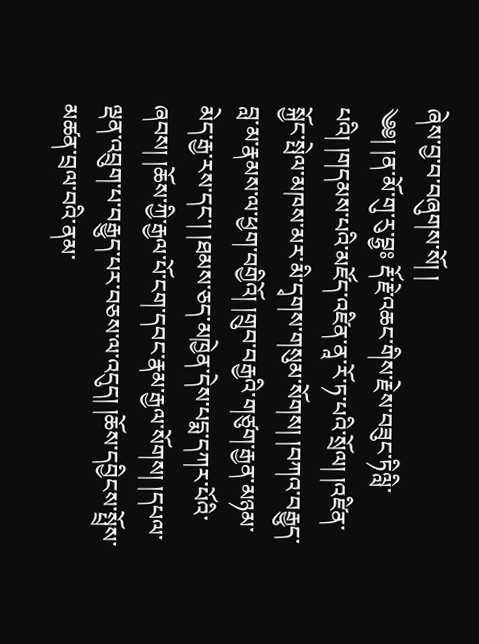ཞེས་བྱ་བ་བཞུགས་སོ། །
༄༅། །ན་མོ་གུ་རུ་བྷྱཿ རྡོ་རྗེ་འཆང་གིས་རྗེས་བཟུང་ཏིལླི་པའི། །གདམས་པའི་མཛོད་འཛིན་ནཱ་རོ་ཏ་པའི་སྲོལ། །འཛིན་སྐྱོང་སྤེལ་མཁས་མར་མི་དྭགས་གསུམ་སོགས། །བཀའ་བརྒྱུད་བླ་མ་རྣམས་ལ་ཕྱག་བགྱིའོ། །གྲུབ་བརྒྱའི་གཙུག་རྒྱན་མཉམ་མེད་རྒྱ་རས་དང་། །ཐམས་ཅད་མཁྱེན་དེས་པདྨ་དཀར་པོའི་ཞབས། །ཆོས་ཀྱི་རྒྱལ་པོ་ངག་དབང་རྣམ་རྒྱལ་སོགས། །དཔལ་ལྡན་འབྲུག་པ་བརྒྱུད་པར་བཅས་ལ་འདུད། །ཆོས་དབྱིངས་སྤྲོས་མཚན་བྲལ་བའི་ནམ་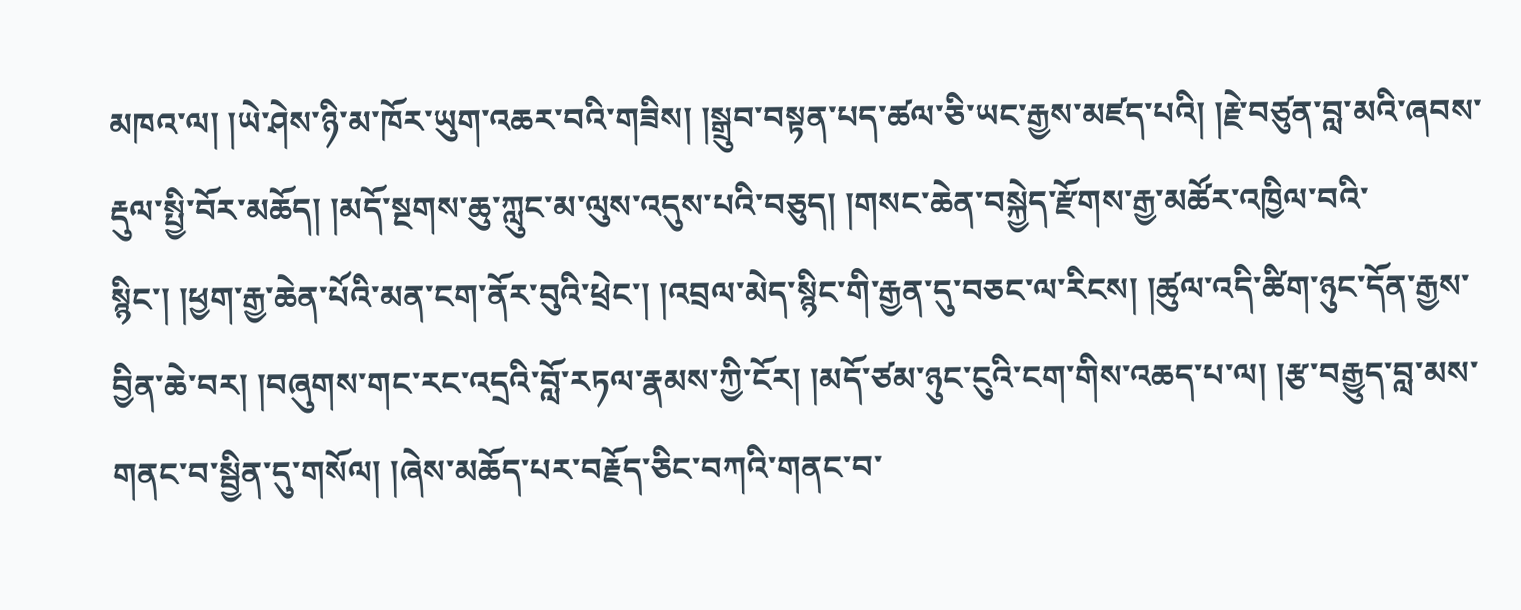མཁའ་ལ། །ཡེ་ཤེས་ཉི་མ་ཁོར་ཡུག་འཆར་བའི་གཟིས། །སྒྲུབ་བསྟན་པད་ཚལ་ཅི་ཡང་རྒྱས་མཛད་པའི། །རྗེ་བཙུན་བླ་མའི་ཞབས་རྡུལ་སྤྱི་བོར་མཆོད། །མདོ་སྔགས་ཆུ་ཀླུང་མ་ལུས་འདུས་པའི་བཅུད། །གསང་ཆེན་བསྐྱེད་རྫོགས་རྒྱ་མཚོར་འཁྱིལ་བའི་སྙིང་། །ཕྱག་རྒྱ་ཆེན་པོའི་མན་ངག་ནོར་བུའི་ཕྲེང་། །འབྲལ་མེད་སྙིང་གི་རྒྱན་དུ་བཅང་ལ་རིངས། །ཚུལ་འདི་ཚིག་ཉུང་དོན་རྒྱས་བྱིན་ཆེ་བར། །བཞུགས་གང་རང་འདྲའི་བློ་རཏལ་རྣམས་ཀྱི་ངོར། །མདོ་ཙམ་ཉུང་ངུའི་ངག་གིས་འཆད་པ་ལ། །རྩ་བརྒྱུད་བླ་མས་གནང་བ་སྦྱིན་དུ་གསོལ། །ཞེས་མཆོད་པར་བརྗོད་ཅིང་བཀའི་གནང་བ་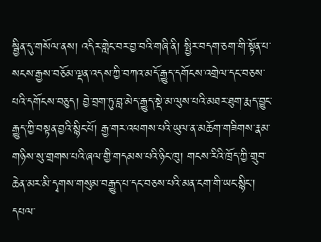སྦྱིན་དུ་གསོལ་ནས། འདིར་གླེང་བར་བྱ་བའི་གཞི་ནི། སྤྱིར་བདག་ཅག་གི་སྟོན་པ་སངས་རྒྱས་བཅོམ་ལྡན་འདས་ཀྱི་བཀའ་མདོ་རྒྱུད་དགོངས་འགྲེལ་དང་བཅས་པའི་དགོངས་བཅུད། བྱེ་བྲག་ཏུ་བླ་མེད་རྒྱུད་སྡེ་མ་ལུས་པའི་མཐར་ཐུག་རྨད་བྱུང་རྒྱུད་ཀྱི་བསྟན་བྱའི་སྙིང་པོ། རྒྱ་གར་འཕགས་པའི་ཡུལ་ན་མཆོག་གཟིགས་རྣམ་གཉིས་སུ་གྲགས་པའི་ཞལ་གྱི་གདམས་པའི་ཉིང་ཁུ། གངས་རིའི་ཁྲོད་ཀྱི་གྲུབ་ཆེན་མར་མི་དྭགས་གསུམ་བརྒྱུད་པ་དང་བཅས་པའི་མན་ངག་གི་ཡང་སྙིང་། དཔལ་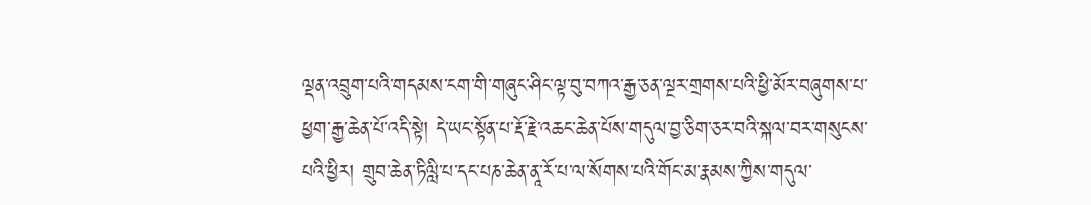ལྡན་འབྲུག་པའི་གདམས་ངག་གི་གཞུང་ཤིང་ལྟ་བུ་བཀའ་རྒྱ་ཅན་ལྔར་གྲགས་པའི་ཕྱི་མོར་བཞུགས་པ་ཕྱག་རྒྱ་ཆེན་པོ་འདི་སྟེ། དེ་ཡང་སྟོན་པ་རྡོ་རྗེ་འཆང་ཆེན་པོས་གདུལ་བྱ་ཅིག་ཅར་བའི་སྐལ་བར་གསུངས་པའི་ཕྱིར། གྲུབ་ཆེན་ཏིལླི་པ་དང་པཎ་ཆེན་ནཱ་རོ་པ་ལ་སོགས་པའི་གོང་མ་རྣམས་ཀྱིས་གདུལ་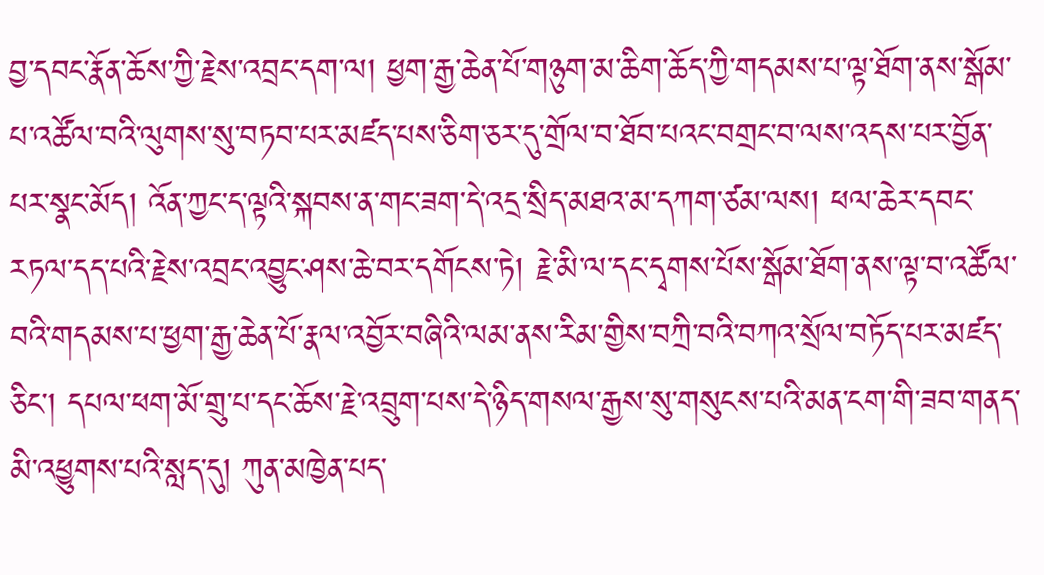བྱ་དབང་རྣོན་ཆོས་ཀྱི་རྗེས་འབྲང་དག་ལ། ཕྱག་རྒྱ་ཆེན་པོ་གཉུག་མ་ཆིག་ཆོད་ཀྱི་གདམས་པ་ལྟ་ཐོག་ནས་སྒོམ་པ་འཚོལ་བའི་ལུགས་སུ་བཏབ་པར་མཛད་པས་ཅིག་ཅར་དུ་གྲོལ་བ་ཐོབ་པའང་བགྲང་བ་ལས་འདས་པར་བྱོན་པར་སྣང་མོད། འོན་ཀྱང་ད་ལྟའི་སྐབས་ན་གང་ཟག་དེ་འདྲ་སྲིད་མཐའ་མ་དཀག་ཙམ་ལས། ཕལ་ཆེར་དབང་རཏལ་དད་པའི་རྗེས་འབྲང་འབྱུང་ཤས་ཆེ་བར་དགོངས་ཏེ། རྗེ་མི་ལ་དང་དྭགས་པོས་སྒོམ་ཐོག་ནས་ལྟ་བ་འཚོལ་བའི་གདམས་པ་ཕྱག་རྒྱ་ཆེན་པོ་རྣལ་འབྱོར་བཞིའི་ལམ་ནས་རིམ་གྱིས་བཀྲི་བའི་བཀའ་སྲོལ་བཏོད་པར་མཛད་ཅིང་། དཔལ་ཕག་མོ་གྲུ་པ་དང་ཆོས་རྗེ་འབྲུག་པས་དེ་ཉིད་གསལ་རྒྱས་སུ་གསུངས་པའི་མན་ངག་གི་ཟབ་གནད་མི་འཕྱུགས་པའི་སླད་དུ། ཀུན་མཁྱེན་པད་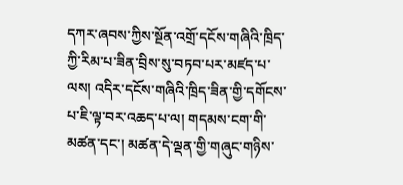དཀར་ཞབས་ཀྱིས་སྔོན་འགྲོ་དངོས་གཞིའི་ཁྲིད་ཀྱི་རིམ་པ་ཟིན་བྲིས་སུ་བཏབ་པར་མཛད་པ་ལས། འདིར་དངོས་གཞིའི་ཁྲིད་ཟིན་གྱི་དགོངས་པ་ཇི་ལྟ་བར་འཆད་པ་ལ། གདམས་ངག་གི་མཚན་དང་། མཚན་དེ་ལྡན་གྱི་གཞུང་གཉིས་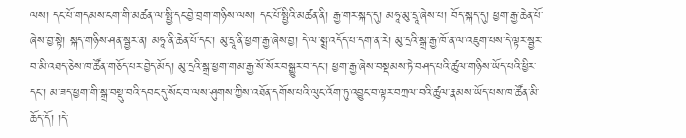ལས། དང་པོ་གདམས་ངག་གི་མཚན་ལ་སྤྱི་དང་བྱེ་བྲག་གཉིས་ལས། དང་པོ་སྤྱིའི་མཚན་ནི། རྒྱ་གར་སྐད་དུ། མཧཱ་མུ་དྲཱ་ཞེས་པ། བོད་སྐད་དུ། ཕྱག་རྒྱ་ཆེན་པོ་ཞེས་བྱ་སྟེ། སྐད་གཉིས་ཤན་སྦྱར་ན། མཧཱ་ནི་ཆེན་པོ་དང་། མུ་དྲཱ་ནི་ཕྱག་རྒྱ་ཞེས་བྱ། དེ་ལ་སྨྲ་འདོད་པ་དག་ན་རེ། མུ་དྲའི་སྒྲ་རྒྱ་ཁོ་ན་ལ་འཇུག་པས་དེ་ལྟར་སྦྱར་བ་མི་འཐད་ཅེས་ཁ་ཚོན་གཅོད་པར་བྱེད་མོད། མུ་དྲའི་སྒྲ་ཕྱག་གམ་རྒྱ་སོ་སོར་བསྒྱུར་བ་དང་། ཕྱག་རྒྱ་ཞེས་བསྡམས་ཏེ་བཤད་པའི་ཚུལ་གཉིས་ཡོད་པའི་ཕྱིར་དང་། མ་ཟད་ཕྱག་གི་སྒྲ་བསྡུ་བའི་དབང་དུ་སོང་བ་ལས་ཤུགས་ཀྱིས་འཐོན་དགོས་པའི་ལུང་འོག་ཏུ་འབྱུང་བ་ལྟར་བཀྲལ་བའི་ཚུལ་རྣམས་ཡོད་པས་ཁ་ཚོན་མི་ཆོད་དོ། །དེ་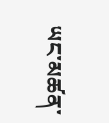ཡང་མཚན་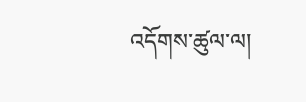འདོགས་ཚུལ་ལ།